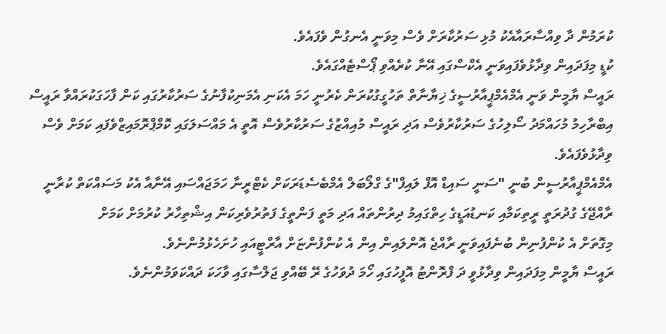ކުރަމުން ދާ ވިއްސާރައާއެކު މުޅި ސަރުކާރަށް ވެސް މިވަނީ އެނގުން ވެފައެވެ.
ކުޑީ މިފަދައިން ވިދާޅުވެފައިވަނީ އެކްސްގައި އޭނާ ކުރެއްވި ޕޯސްޓެއްގައެވެ.
ރައީސް ޔާމީން ވަނީ އެމްއެމްޕީއާރުސީގެ ޚިޔާނާތް ތަހުގީގުކުރަން ކެރުނީ ހަމަ އެކަނި އެމަނިކުފާނުގެ ސަރުކާރުގައި ކަން ފާހަގަކުރައްވާ ރައީސް އިބްރާހިމު މުހައްމަދު ސޯލިހުގެ ސަރުކާރުވެސް އަދި ރައީސް މުއިއްޒުގެ ސަރުކާރުވެސް އޮތީ އެ މައްސަލަގައި ކޮމްޕްރޮމައިޒްވެފައި ކަމަށް ވެސް ވިދާޅުވެފައެވެ.
އެމްއެމްޕީއާރުސީން ބުނީ "ސަނީ ސައިޑް އޮފް ލައިފް"ގެ ގްލޯބަލް އެމްބެސެޑަރަކަށް ކެޓްރީނާ ހަމަޖައްސައި އޭނާއާ އެކު މަސައްކަތް ކުރާނީ ރާއްޖޭގެ ގުދުރަތީ ރީތިކަމާއި ކަނޑުއަޑީގެ ހިތްގައިމު ދިރުންތައް އަދި މަތީ ފަންތީގެ ފަތުރުވެރިކަން އިޝްތިހާރު ކުރުމަށް ކަމަށް
މިގޮތަށް އެ ކުންފުނިން ބުނެފައިވަނީ ރާއްޖެ އޮންލައިން އިން އެ ކުންފުންޏަށް އާރްޓީއައި ހުށަހެޅުމުންނެވެ.
ރައީސް ޔާމީން މިފަދައިން ވިދާޅުވީ ދަ ފްރޮންޓު އޮފީހުގައި ހޯމަ ދުވަހުގެ ރޭ ބޭއްވި ޖަލްސާގައި ވާހަކަ ދައްކަވަމުންނެވެ.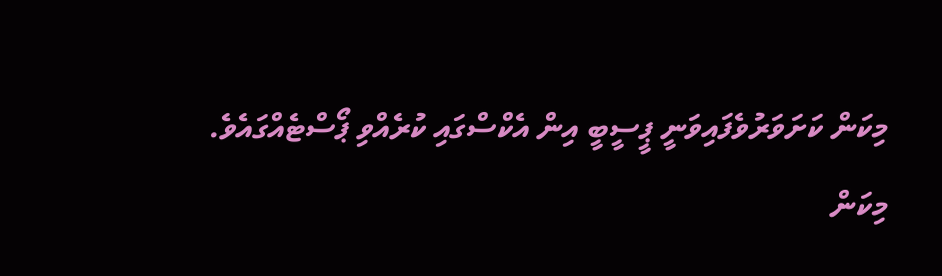މިކަން ކަށަވަރުވެފައިވަނީ ޕީސީބީ އިން އެކްސްގައި ކުރެއްވި ޕޯސްޓެއްގައެވެ.
މިކަން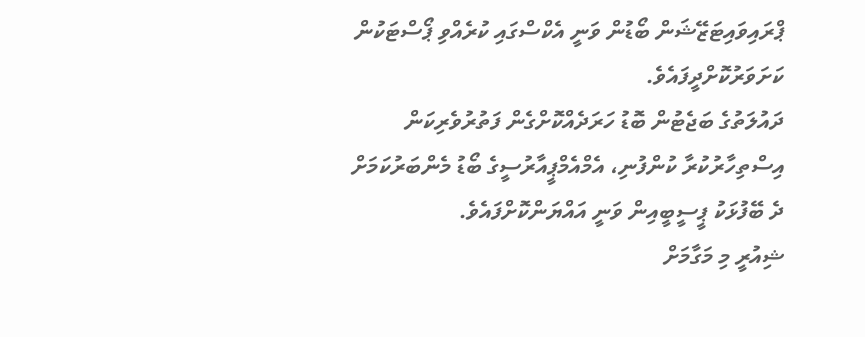ޕްރައިވައިޓަޒޭޝަން ބޯޑުން ވަނީ އެކްސްގައި ކުރެއްވި ޕޯސްޓަކުން ކަށަވަރުކޮށްދީފައެވެ.
ދައުލަތުގެ ބަޖެޓުން ބޮޑު ހަރަދެއްކޮށްގެން ފަތުރުވެރިކަން އިސްތިހާރުކުރާ ކުންފުނި، އެމްއެމްޕީއާރުސީގެ ބޯޑު މެންބަރުކަމަށް ދެ ބޭފުޅަކު ޕީސީބީއިން ވަނީ އައްޔަންކޮށްފައެވެ.
ޝިއުރީ މި މަގާމަށް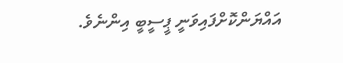އައްޔަންކޮށްފައިވަނީ ޕީސީބީ އިންނެވެ.